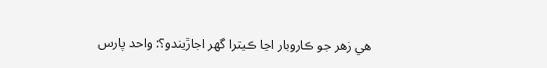هي زهر جو ڪاروبار اڃا ڪيترا گهر اجاڙيندو؟: واحد پارس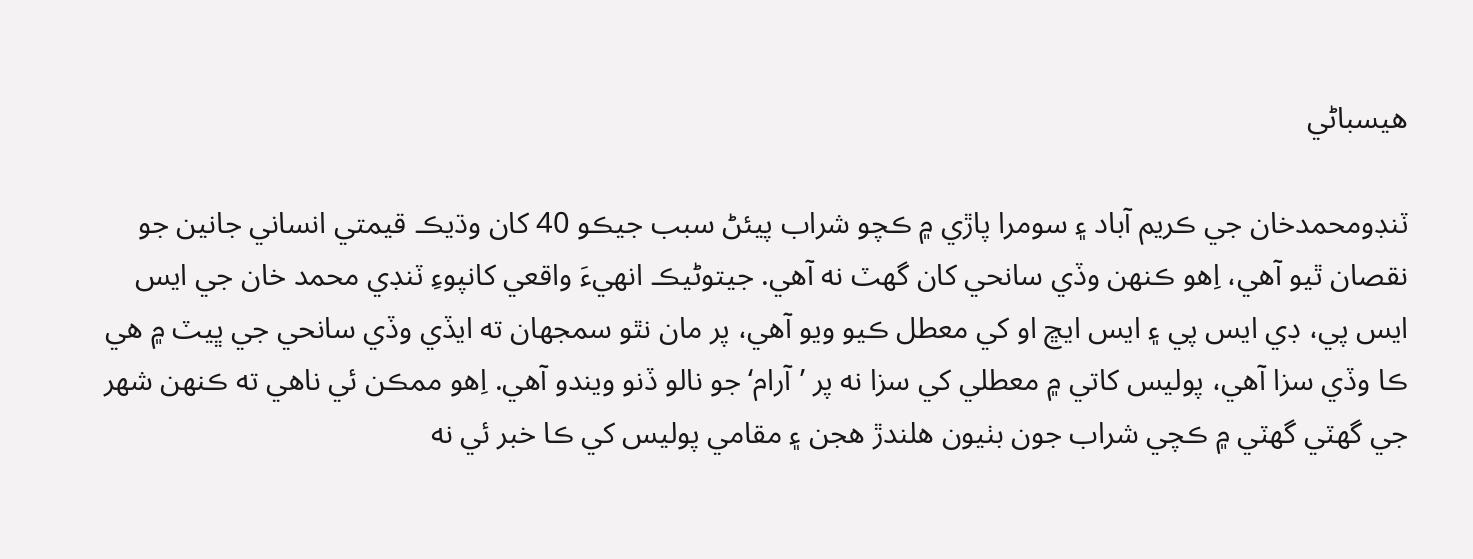هيسباڻي

ٽنڊومحمدخان جي ڪريم آباد ۽ سومرا پاڙي ۾ ڪچو شراب پيئڻ سبب جيڪو 40 کان وڌيڪ قيمتي انساني جانين جو نقصان ٿيو آهي، اِهو ڪنهن وڏي سانحي کان گهٽ نه آهي. جيتوڻيڪ انهيءَ واقعي کانپوءِ ٽنڊي محمد خان جي ايس ايس پي، ڊي ايس پي ۽ ايس ايڇ او کي معطل ڪيو ويو آهي، پر مان نٿو سمجهان ته ايڏي وڏي سانحي جي ڀيٽ ۾ هي ڪا وڏي سزا آهي، پوليس کاتي ۾ معطلي کي سزا نه پر ’آرام‘ جو نالو ڏنو ويندو آهي. اِهو ممڪن ئي ناهي ته ڪنهن شهر جي گهٽي گهٽي ۾ ڪچي شراب جون بٺيون هلندڙ هجن ۽ مقامي پوليس کي ڪا خبر ئي نه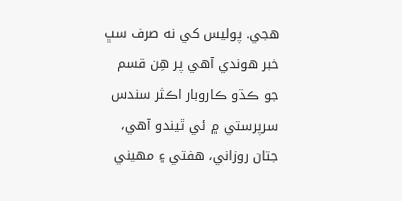هجي. پوليس کي نه صرف سڀ خبر هوندي آهي پر هِن قسم جو ڪڌو ڪاروبار اڪثر سندس سرپرستي ۾ ئي ٿيندو آهي، جتان روزاني، هفتي ۽ مهيني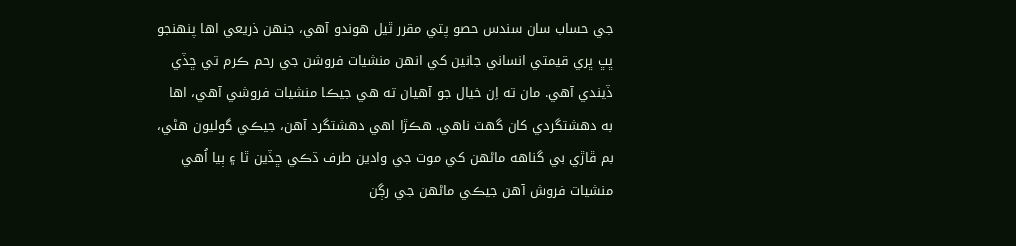جي حساب سان سندس حصو پتي مقرر ٿيل هوندو آهي، جنهن ذريعي اها پنهنجو ڀڀ ڀري قيمتي انساني جانين کي انهن منشيات فروشن جي رحم ڪرم تي ڇڏي ڏيندي آهي. مان ته اِن خيال جو آهيان ته هي جيڪا منشيات فروشي آهي، اها به دهشتگردي کان گهٽ ناهي. هڪڙا اهي دهشتگرد آهن، جيڪي گوليون هڻي، بم ڦاڙي بي گناهه ماڻهن کي موت جي وادين طرف ڌڪي ڇڏين ٿا ۽ ٻيا اُهي منشيات فروش آهن جيڪي ماڻهن جي رڳن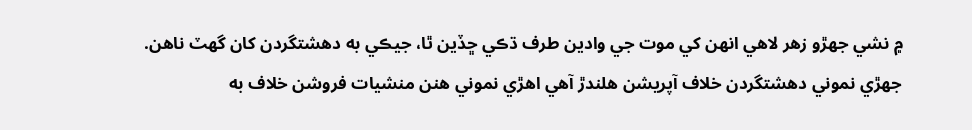۾ نشي جهڙو زهر لاهي انهن کي موت جي وادين طرف ڌڪي ڇڏين ٿا، جيڪي به دهشتگردن کان گهٽ ناهن. جهڙي نموني دهشتگردن خلاف آپريشن هلندڙ آهي اهڙي نموني هنن منشيات فروشن خلاف به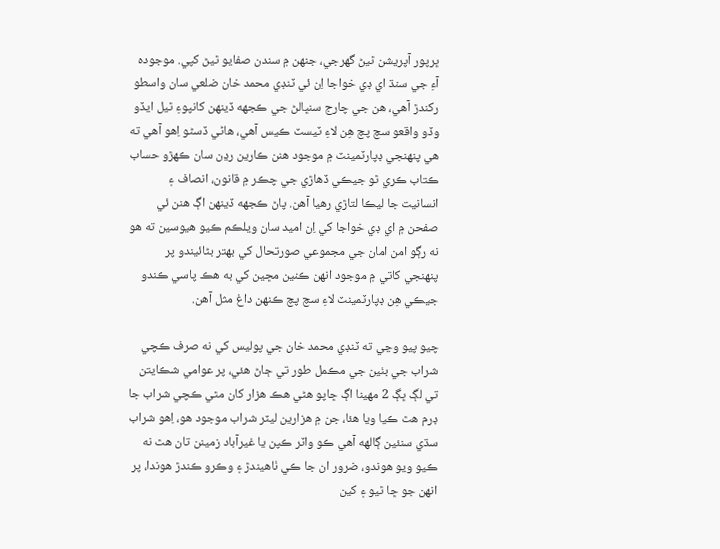ڀرپور آپريشن ٿيڻ گهرجي، جنهن ۾ سندن صفايو ٿيڻ کپي. موجوده آءِ جي سنڌ اي ڊي خواجا اِن ئي ٽنڊي محمد خان ضلعي سان واسطو رکندڙ آهي، هن جي چارج سنڀالڻ جي ڪجهه ڏينهن کانپوءِ ٿيل ايڏو وڏو واقعو سچ پچ هِن لاءِ ٽيسٽ ڪيس آهي، هاڻي ڏسڻو اِهو آهي ته هي پنهنجي ڊپارٽمينٽ ۾ موجود هنن ڪارين رڍن سان ڪهڙو حساب ڪتاب ڪري ٿو جيڪي ڏهاڙي جي چڪر ۾ قانون، انصاف ۽ انسانيت جا ليڪا لتاڙي رهيا آهن. پاڻ ڪجهه ڏينهن اڳ هنن ئي صفحن ۾ اي ڊي خواجا کي اِن اميد سان ويلڪم ڪيو هيوسين ته هو نه رڳو امن امان جي مجموعي صورتحال کي بهتر بڻائيندو پر پنهنجي کاتي ۾ موجود انهن ڪنين مڇين کي به هڪ پاسي ڪندو جيڪي هِن ڊپارٽمينٽ لاءِ سچ پچ ڪنهن داغ مثل آهن.

چيو پيو وڃي ته ٽنڊي محمد خان جي پوليس کي نه صرف ڪچي شراب جي بٺين جي مڪمل طور تي ڄاڻ هئي، پر عوامي شڪايتن تي لڳ ڀڳ 2 مهينا اڳ ڇاپو هڻي هڪ هزار کان مٿي ڪچي شراب جا ڊرم هٿ ڪيا ويا هئا، جن ۾ هزارين ليٽر شراب موجود هو، اِهو شراب سڌي سنئين ڳالهه آهي ڪو واٽر ڪپن يا غيرآباد زمينن تان هٿ نه ڪيو ويو هوندو، ضرور ان جا ڪي ٺاهيندڙ ۽ وڪرو ڪندڙ هوندا، پر انهن جو ڇا ٿيو ۽ کين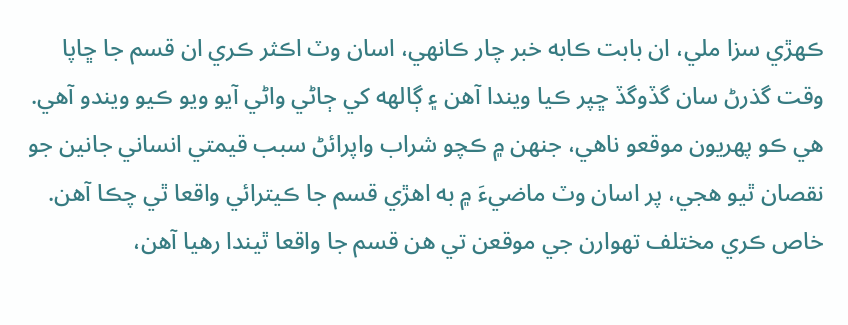ڪهڙي سزا ملي، ان بابت ڪابه خبر چار ڪانهي، اسان وٽ اڪثر ڪري ان قسم جا ڇاپا وقت گذرڻ سان گڏوگڏ ڇپر ڪيا ويندا آهن ۽ ڳالهه کي ڄاڻي واڻي آيو ويو ڪيو ويندو آهي. هي ڪو پهريون موقعو ناهي، جنهن ۾ ڪچو شراب واپرائڻ سبب قيمتي انساني جانين جو نقصان ٿيو هجي، پر اسان وٽ ماضيءَ ۾ به اهڙي قسم جا ڪيترائي واقعا ٿي چڪا آهن. خاص ڪري مختلف تهوارن جي موقعن تي هن قسم جا واقعا ٿيندا رهيا آهن،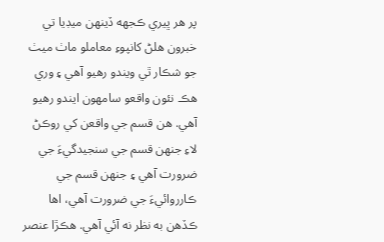پر هر ڀيري ڪجهه ڏينهن ميڊيا تي خبرون هلڻ کانپوءِ معاملو ماٺ ميٺ جو شڪار ٿي ويندو رهيو آهي ۽ وري هڪ نئون واقعو سامهون ايندو رهيو آهي. هن قسم جي واقعن کي روڪڻ لاءِ جنهن قسم جي سنجيدگيءَ جي ضرورت آهي ۽ جنهن قسم جي ڪارروائيءَ جي ضرورت آهي، اها ڪڏهن به نظر نه آئي آهي. هڪڙا عنصر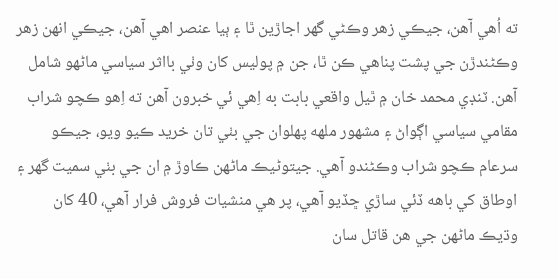ته اُهي آهن، جيڪي زهر وڪڻي گهر اجاڙين ٿا ۽ ٻيا عنصر اهي آهن، جيڪي انهن زهر وڪڻندڙن جي پشت پناهي ڪن ٿا، جن ۾ پوليس کان وٺي بااثر سياسي ماڻهو شامل آهن. ٽنڊي محمد خان ۾ ٿيل واقعي بابت به اِهي ئي خبرون آهن ته اِهو ڪچو شراب مقامي سياسي اڳواڻ ۽ مشهور ملهه پهلوان جي بٺي تان خريد ڪيو ويو، جيڪو سرعام ڪچو شراب وڪڻندو آهي. جيتوڻيڪ ماڻهن ڪاوڙ ۾ ان جي بٺي سميت گهر ۽ اوطاق کي باهه ڏئي ساڙي ڇڏيو آهي، پر هي منشيات فروش فرار آهي، 40 کان وڌيڪ ماڻهن جي هن قاتل سان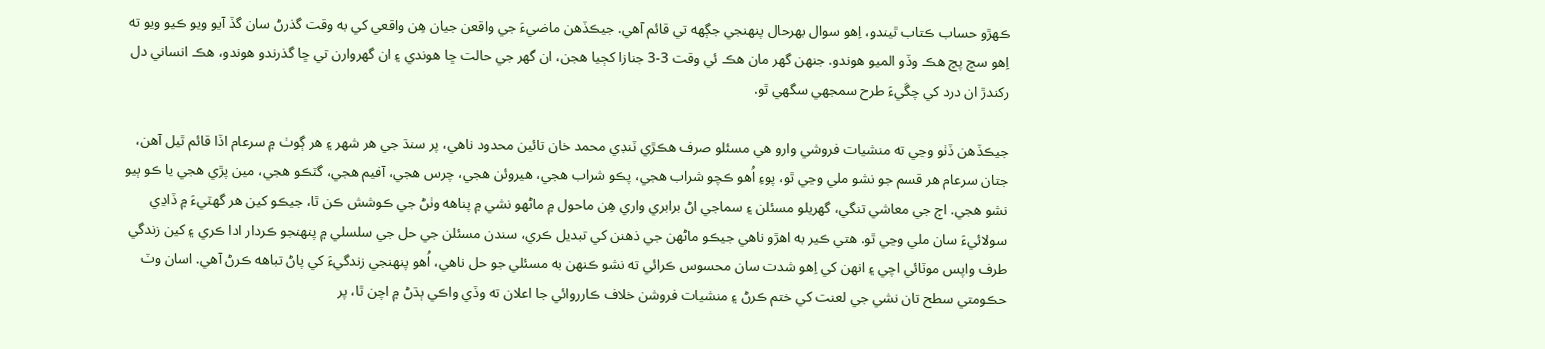ڪهڙو حساب ڪتاب ٿيندو، اِهو سوال بهرحال پنهنجي جڳهه تي قائم آهي. جيڪڏهن ماضيءَ جي واقعن جيان هِن واقعي کي به وقت گذرڻ سان گڏ آيو ويو ڪيو ويو ته اِهو سچ پچ هڪ وڏو الميو هوندو. جنهن گهر مان هڪ ئي وقت 3-3 جنازا کڄيا هجن، ان گهر جي حالت ڇا هوندي ۽ ان گهروارن تي ڇا گذرندو هوندو، هڪ انساني دل رکندڙ ان درد کي چڱيءَ طرح سمجهي سگهي ٿو.

جيڪڏهن ڏٺو وڃي ته منشيات فروشي وارو هي مسئلو صرف هڪڙي ٽنڊي محمد خان تائين محدود ناهي، پر سنڌ جي هر شهر ۽ هر ڳوٺ ۾ سرعام اڏا قائم ٿيل آهن، جتان سرعام هر قسم جو نشو ملي وڃي ٿو، پوءِ اُهو ڪچو شراب هجي، پڪو شراب هجي، هيروئن هجي، چرس هجي، آفيم هجي، گٽڪو هجي، مين پڙي هجي يا ڪو ٻيو نشو هجي. اڄ جي معاشي تنگي، گهريلو مسئلن ۽ سماجي اڻ برابري واري هِن ماحول ۾ ماڻهو نشي ۾ پناهه وٺڻ جي ڪوشش ڪن ٿا، جيڪو کين هر گهٽيءَ ۾ ڏاڍي سولائيءَ سان ملي وڃي ٿو. هتي ڪير به اهڙو ناهي جيڪو ماڻهن جي ذهنن کي تبديل ڪري، سندن مسئلن جي حل جي سلسلي ۾ پنهنجو ڪردار ادا ڪري ۽ کين زندگي طرف واپس موٽائي اچي ۽ انهن کي اِهو شدت سان محسوس ڪرائي ته نشو ڪنهن به مسئلي جو حل ناهي، اُهو پنهنجي زندگيءَ کي پاڻ تباهه ڪرڻ آهي. اسان وٽ حڪومتي سطح تان نشي جي لعنت کي ختم ڪرڻ ۽ منشيات فروشن خلاف ڪارروائي جا اعلان ته وڏي واڪي ٻڌڻ ۾ اچن ٿا، پر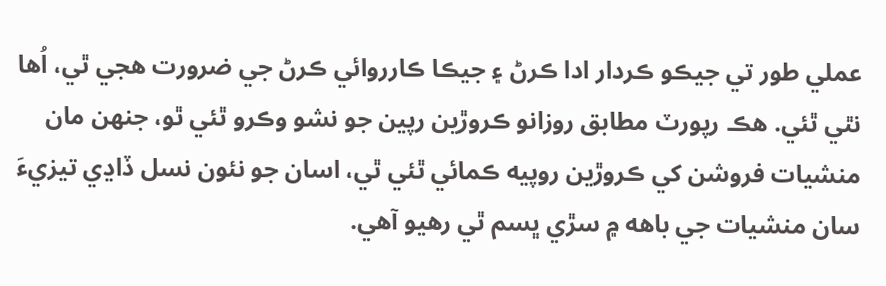عملي طور تي جيڪو ڪردار ادا ڪرڻ ۽ جيڪا ڪارروائي ڪرڻ جي ضرورت هجي ٿي، اُها نٿي ٿئي. هڪ رپورٽ مطابق روزانو ڪروڙين رپين جو نشو وڪرو ٿئي ٿو، جنهن مان منشيات فروشن کي ڪروڙين روپيه ڪمائي ٿئي ٿي، اسان جو نئون نسل ڏاڍي تيزيءَ سان منشيات جي باهه ۾ سڙي ڀسم ٿي رهيو آهي.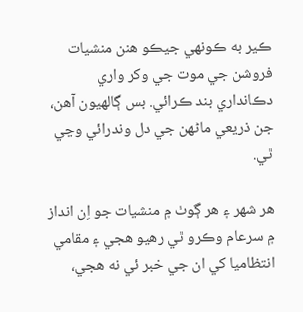ڪير به ڪونهي جيڪو هنن منشيات فروشن جي موت جي وکر واري دڪانداري بند ڪرائي. بس ڳالهيون آهن، جن ذريعي ماڻهن جي دل وندرائي وڃي ٿي.

هر شهر ۽ هر ڳوٺ ۾ منشيات جو اِن انداز ۾ سرعام وڪرو ٿي رهيو هجي ۽ مقامي انتظاميا کي ان جي خبر ئي نه هجي،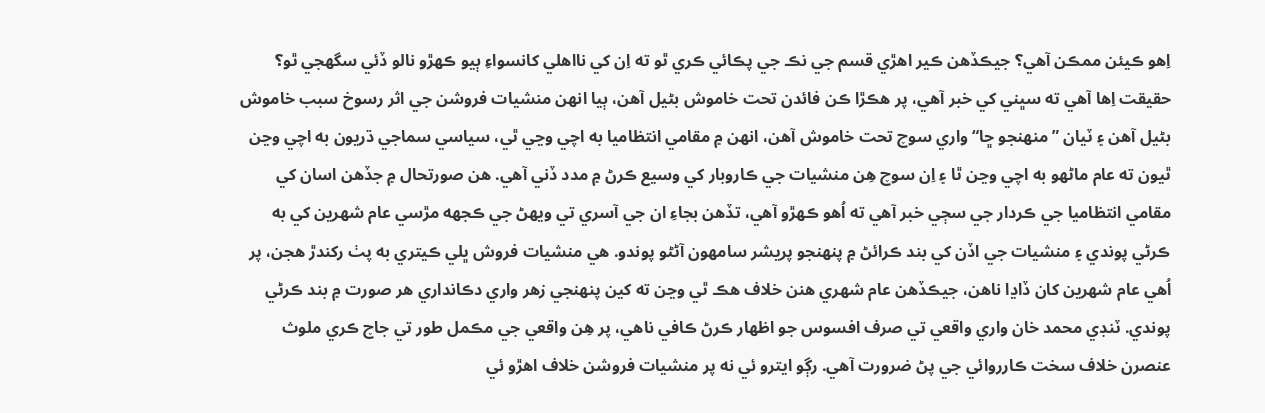اِهو ڪيئن ممڪن آهي؟ جيڪڏهن ڪير اهڙي قسم جي نڪ جي پڪائي ڪري ٿو ته اِن کي نااهلي کانسواءِ ٻيو ڪهڙو نالو ڏئي سگهجي ٿو؟ حقيقت اِها آهي ته سڀني کي خبر آهي، پر هڪڙا ڪن فائدن تحت خاموش بڻيل آهن، ٻيا انهن منشيات فروشن جي اثر رسوخ سبب خاموش بڻيل آهن ۽ ٽيان ”منهنجو ڇا“ واري سوچ تحت خاموش آهن، انهن ۾ مقامي انتظاميا به اچي وڃي ٿي، سياسي سماجي ڌريون به اچي وڃن ٿيون ته عام ماڻهو به اچي وڃن ٿا ۽ اِن سوچ هِن منشيات جي ڪاروبار کي وسيع ڪرڻ ۾ مدد ڏني آهي. هن صورتحال ۾ جڏهن اسان کي مقامي انتظاميا جي ڪردار جي سڄي خبر آهي ته اُهو ڪهڙو آهي، تڏهن بجاءِ ان جي آسري تي ويهڻ جي ڪجهه مڙسي عام شهرين کي به ڪرڻي پوندي ۽ منشيات جي اڏن کي بند ڪرائڻ ۾ پنهنجو پريشر سامهون آڻڻو پوندو. هي منشيات فروش ڀلي ڪيتري به پٺ رکندڙ هجن، پر اُهي عام شهرين کان ڏاڍا ناهن، جيڪڏهن عام شهري هنن خلاف هڪ ٿي وڃن ته کين پنهنجي زهر واري دڪانداري هر صورت ۾ بند ڪرڻي پوندي. ٽنڊي محمد خان واري واقعي تي صرف افسوس جو اظهار ڪرڻ ڪافي ناهي، پر هِن واقعي جي مڪمل طور تي جاچ ڪري ملوث عنصرن خلاف سخت ڪارروائي جي پڻ ضرورت آهي. رڳو ايترو ئي نه پر منشيات فروشن خلاف اهڙو ئي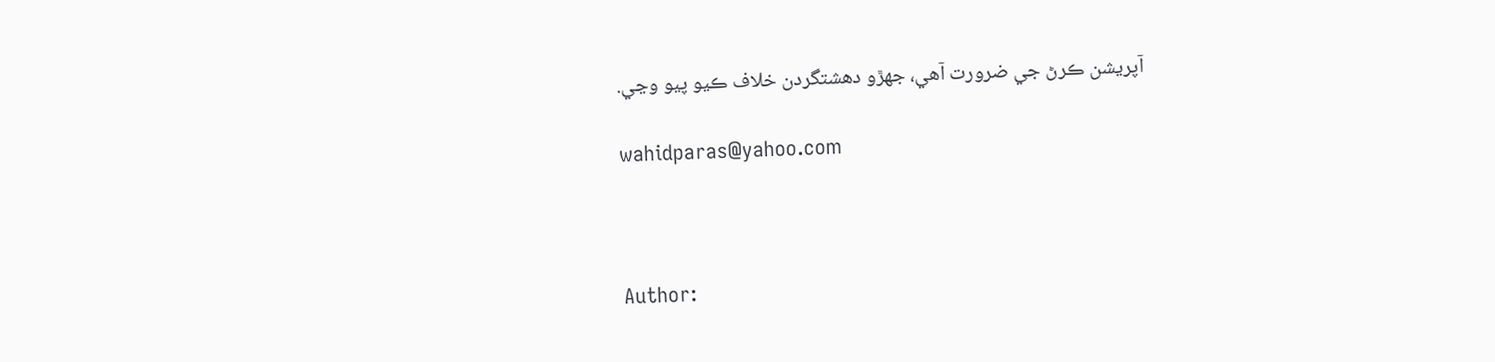آپريشن ڪرڻ جي ضرورت آهي، جهڙو دهشتگردن خلاف ڪيو پيو وڃي.

wahidparas@yahoo.com



Author: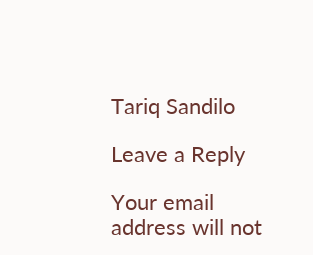Tariq Sandilo

Leave a Reply

Your email address will not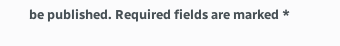be published. Required fields are marked *